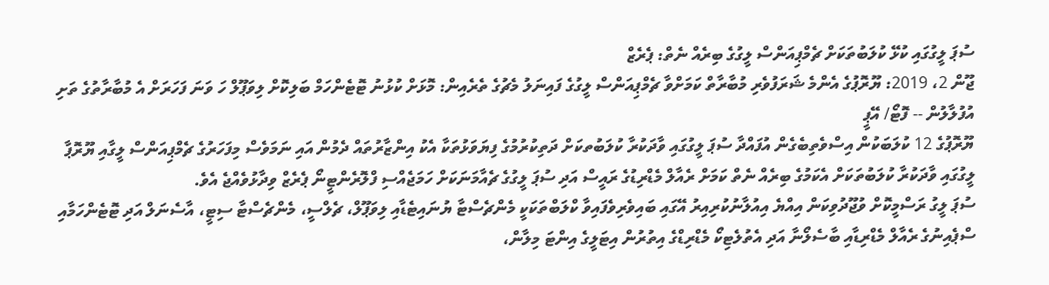ސުޕަ ލީގުގައި ކުޅޭ ކުލަބުތަކަށް ޗެމްޕިއަންސް ލީގުގެ ބިރެއް ނެތް: ޕެރެޒް
ޖޫން 2، 2019: ޔޫރޮޕުގެ އެންމެ ޝަރަފުވެރި މުބާރާތް ކަމަށްވާ ޗެމްޕިއަންސް ލީގުގެ ފައިނަލު މެޗުގެ ތެރެއިން: މޮޅަށް ކުޅުނު ޓޮޓެންހަމް ބަލިކޮށް ލިވަޕޫލް ހަ ވަނަ ފަހަރަށް އެ މުބާރާތުގެ ތަށި އުފުލާލުން -- ފޮޓޯ/ އޭޕީ
ޔޫރޮޕުގެ 12 ކުލަބަކުން އިސްވެތިބެގެން އުފައްދާ ސުޕަ ލީގުގައި ވާދަކުރާ ކުލަބުތކަށް ދަތިކުރުމުގެ ފިޔަވަޅުތަކާ އެކު އިންޒާރުތައް ދެމުން އައި ނަމަވެސް މިފަހަރުގެ ޗެމްޕިއަންސް ލީގާއި ޔޫރޮޕާ ލީގުގައި ވާދަކުރާ ކުލަބުތަކަށް އެކަމުގެ ބިރެއް ނެތް ކަމަށް ރެއާލް މެޑްރިޑުގެ ރައީސް އަދި ސުޕަ ލީގުގެ ޗެއާމަނަކަށް ހަމަޖެއްސި ފްލޮރެންޓީނޯ ޕެރެޒް ވިދާޅުވެއްޖެ އެވެ.
ސުޕަ ލީގު ރަސްމީކޮށް ވުޖޫދުވިކަން އިއްޔެ އިއުލާނުކުރިއިރު އޭގައި ބައިވެރިވެފައިވާ ކްލަބްތަކަކީ މެންޗެސްޓާ ޔުނައިޓެޑާއި ލިވަޕޫލް، ޗެލްސީ، މެންޗެސްޓާ ސިޓީ، އާސެނަލް އަދި ޓޮޓެންހަމާއި ސްޕެއިނުގެ ރެއާލް މެޑްރިޑާއި ބާސެލޯނާ އަދި އެތުލެޓިކޯ މެޑްރިޑްގެ އިތުރުން އިޓަލީގެ އިންޓަ މިލާން،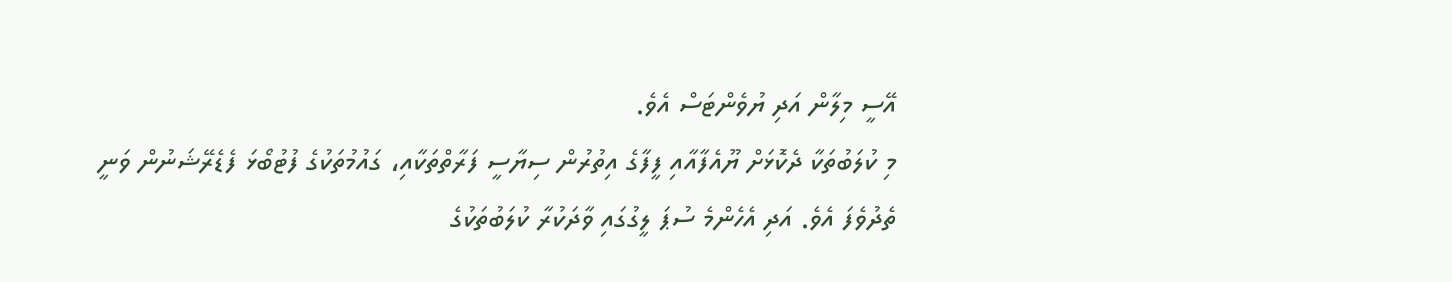އޭސީ މިލާން އަދި ޔުވެންޓަސް އެވެ.
މި ކުލަބުތަކާ ދެކޮޅަށް ޔޫއެފާއާއި ފީފާގެ އިތުރުން ސިޔާސީ ފަރާތްތަކާއި، ގައުމުތަކުގެ ފުޓުބޯޅަ ފެޑެރޭޝަނުން ވަނީ ތެދުވެފަ އެވެ. އަދި އެހެންމެ ސުޕަ ލީގުގައި ވާދަކުރާ ކުލަބުތަކުގެ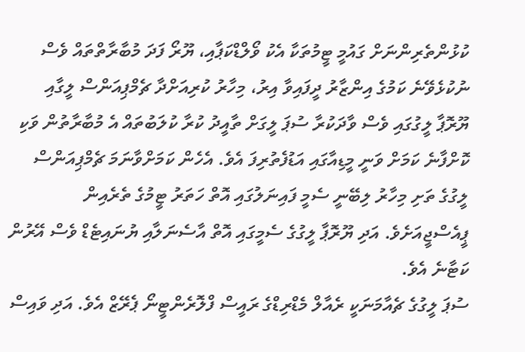ކުޅުންތެރިންނަށް ގައުމީ ޓީމުތަކާ އެކު ވޯލްޑްކަޕާއި، ޔޫރޯ ފަދަ މުބާރާތްތައް ވެސް ނުކުޅެވޭނެ ކަމުގެ އިންޒާރު ދީފައިވާ އިރު، މިހާރު ކުރިއަށްދާ ޗެމްޕިއަންސް ލީގާއި ޔޫރޮޕާ ލީގުގައި ވެސް ވާދަކުރާ ސުޕަ ލީގަށް ތާއީދު ކުރާ ކުލަބުތައް އެ މުބާރާތުން ވަކި ކޮށްފާނެ ކަމަށް ވަނީ މީޑިއާގައި އަޑުފެތުރިފަ އެވެ. އެހެން ކަމަށްވާނަމަ ޗެމްޕިއަންސް ލީގުގެ ތަށި މިހާރު ލިބޭނީ ސެމީ ފައިނަލުގައި އޮތް ހަތަރު ޓީމުގެ ތެރެއިން ޕީއެސްޖީއަށެވެ. އަދި ޔޫރޮޕާ ލީގުގެ ސެމީގައި އޮތް އާސެނަލާއި ޔުނައިޓެޑް ވެސް އޭރުން ކަޓާނެ އެވެ.
ސުޕަ ލީގުގެ ޗެއާމަނަކީ ރެއާލް މެޑްރިޑްގެ ރައީސް ފްލޮރެންޓީނޯ ޕެރޭޒް އެވެ. އަދި ވައިސް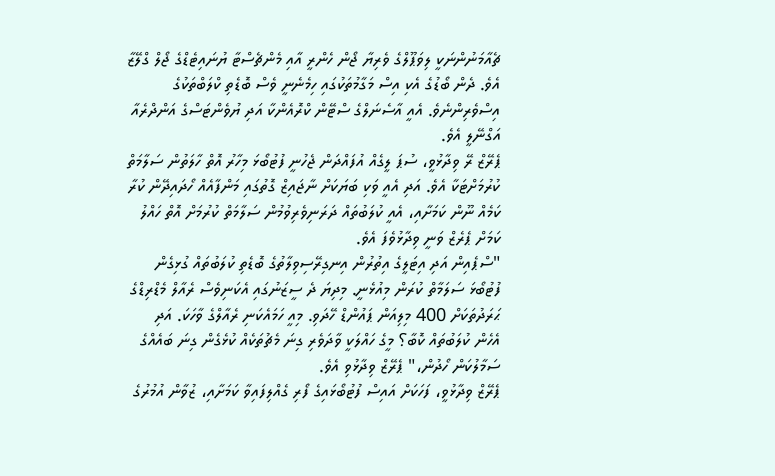ޗެއާމަނުންނަކީ ލިވަޕޫލްގެ ވެރިޔާ ޖޯން ހެންރީ އާއި މެންޗެސްޓާ ޔުނައިޓެޑްގެ ޖޯލް ގްލޭޒާ އެވެ. ދެން ބޯޑުގެ އެކި އިސް މަގާމުތަކުގައި ހިމެނެނީ ވެސް ބޮޑެތި ކްލަބްތަކުގެ އިސްވެރިންނެވެ. އެއީ އާސެނަލްގެ ސްޓޭން ކްރޮއެންކާ އަދި ޔުވެންޓަސްގެ އަންދްރެއާ އަގްނޭލީ އެވެ.
ޕެރޭޒް ރޭ ވިދާޅުވީ، ސުޕަ ލީގެއް އުފައްދަން ޖެހުނީ ފުޓުބޯޅަ މިހާރު އޮތް ހާލަތުން ސަލާމަތް ކުރުމަށްޓަކާ އެވެ. އަދި އެއީ ވަކި ބަޔަކަށް ނާޖައިޒް ގޮތުގައި މަންފާއެއް ހޯދައިދޭން ކުރާ ކަމެއް ނޫން ކަމަށާއި، އެއީ ކުލަބުތައް ދަރަނިވެރިވުމުން ސަލާމަތް ކުރުމަށް އޮތް ހައްލު ކަމަށް ޕެރެޒް ވަނީ ވިދާޅުވެފަ އެވެ.
"ސްޕެއިން އަދި އިޓަލީގެ އިތުރުން އިނގިރޭސިވިލާތުގެ ބޮޑެތި ކުލަބުތައް ގުޅިގެން ފުޓުބޯޅަ ސަލަމާތް ކުރަން މިއުޅެނީ. މިދިޔަ ދެ ސީޒަނުގައި އެކަނިވެސް ރެއާލް މެޑްރިޑްގެ ޙަރަދުތަކަށް 400 މިލިއަން ޕައުންޑް ހޭދަވި. މިއީ ހަމައެކަނި ރެއާލްގެ ވާހަކަ. އަދި އެހެން ކުލަބުތައް ކޮބާ؟ މީގެ ހައްލަކީ ވާދަވެރި ގިނަ މެޗުތަކެއް ކުޅެގެން ގިނަ ބައެއްގެ ސަމާލުކަން ހޯދުން،" ޕެރޭޒް ވިދާޅުވި އެވެ.
ޕެރޭޒް ވިދާޅުވީ، ފަހަކަށް އައިސް ފުޓުބޯޅައިގެ ފޯރި ގެއްލިފައިވާ ކަމަށާއި، ޒުވާން އުމުރުގެ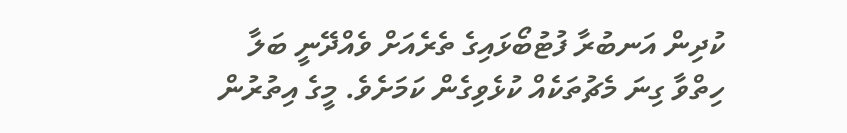ކުދިން އަނބުރާ ފުޓުބޯޅައިގެ ތެރެއަށް ވެއްދޭނީ ބަލާ ހިތްވާ ގިނަ މެޗުތަކެއް ކުޅެވިގެން ކަމަށެވެ. މީގެ އިތުރުން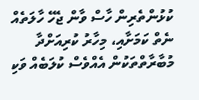ކުޅުންތެރިން ހާސް ވާން ޖެހޭ ހާލަތެއް ނެތް ކަމަށާއި، މިހާރު ކުރިއަށްދާ މުބާރާތްތަކުން އެއްވެސް ކުލަބެއް ވަކި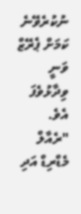ނުކުރެވޭނެ ކަމަށް ޕެރޭޒް ވަނީ ވިދާޅުވެފަ އެވެ.
"ރެއާލް މެޑްރިޑް އަދި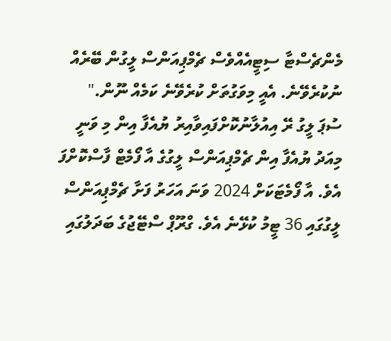މެންޗެސްޓާ ސިޓީއެއްވެސް ޗެމްޕިއަންސް ލީގުން ބޭރެއް ނުކުރެވޭނެ. އެއީ މިވަގުތަށް ކުރެވޭނެ ކަމެއް ނޫން."
ސުޕަ ލީގު ރޭ އިއުލާނުކޮށްފައިވާއިރު ޔުއެފާ އިން މި ވަނީ މިއަދު ޔުއެފާ އިން ޗެމްޕިއަންސް ލީގުގެ އާ ފޯމެޓް ފާސްކޮށްފަ އެވެ. އާ ފޯމެޓަކަށް 2024 ވަނަ އަހަރު ފަށާ ޗެމްޕިއަންސް ލީގުގައި 36 ޓީމު ކުޅޭނެ އެވެ. ގްރޫޕް ސްޓޭޖުގެ ބަދަލުގައި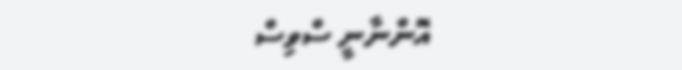އޮންނާނީ ސްވިސް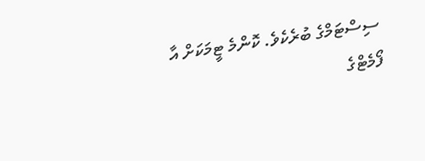ސިސްޓަމްގެ ބުރެކެވެ. ކޮންމެ ޓީމަކަށް އާ ފޯމެޓްގެ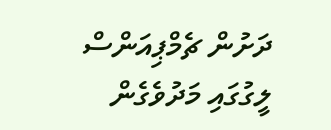ދަށުން ޗެމްޕިއަންސް ލީގުގައި މަދުވެގެން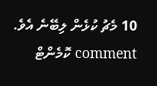10 މެޗު ކުޅެން ލިބޭނެ އެވެ.
comment ކޮމެންޓް